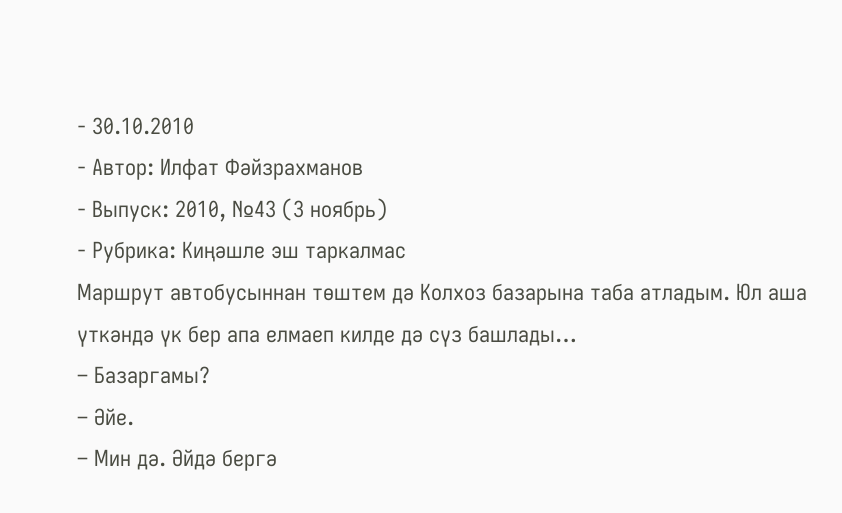- 30.10.2010
- Автор: Илфат Фәйзрахманов
- Выпуск: 2010, №43 (З ноябрь)
- Рубрика: Киңәшле эш таркалмас
Маршрут автобусыннан төштем дә Колхоз базарына таба атладым. Юл аша үткәндә үк бер апа елмаеп килде дә сүз башлады…
– Базаргамы?
– Әйе.
– Мин дә. Әйдә бергә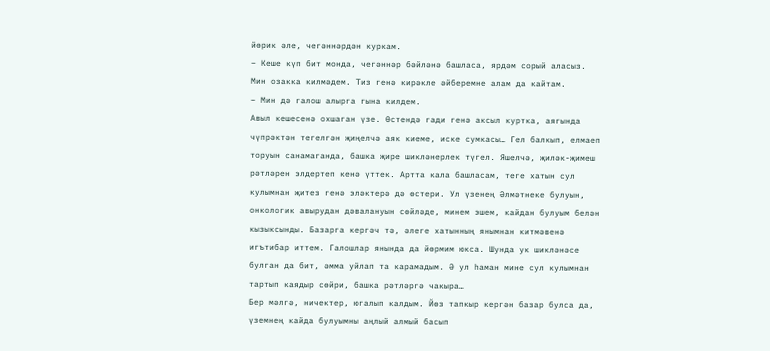йөрик әле, чегәннәрдән куркам.
– Кеше күп бит монда, чегәннәр бәйләнә башласа, ярдәм сорый аласыз. Мин озакка килмәдем. Тиз генә кирәкле әйберемне алам да кайтам.
– Мин дә галош алырга гына килдем.
Авыл кешесенә охшаган үзе. Өстендә гади генә аксыл куртка, аягында чүпрәктән тегелгән җиңелчә аяк киеме, иске сумкасы… Гел балкып, елмаеп торуын санамаганда, башка җире шикләнерлек түгел. Яшелчә, җиләк-җимеш рәтләрен элдертеп кенә үттек. Артта кала башласам, теге хатын сул кулымнан җитез генә эләктерә дә өстери. Ул үзенең Әлмәтнеке булуын, онкологик авырудан дәвалануын сөйләде, минем эшем, кайдан булуым белән кызыксынды. Базарга кергәч тә, әлеге хатынның янымнан китмәвенә игътибар иттем. Галошлар янында да йөрмим юкса. Шунда ук шикләнәсе булган да бит, әмма уйлап та карамадым. Ә ул һаман мине сул кулымнан тартып каядыр сөйри, башка рәтләргә чакыра…
Бер мәлгә, ничектер, югалып калдым. Йөз тапкыр кергән базар булса да, үземнең кайда булуымны аңлый алмый басып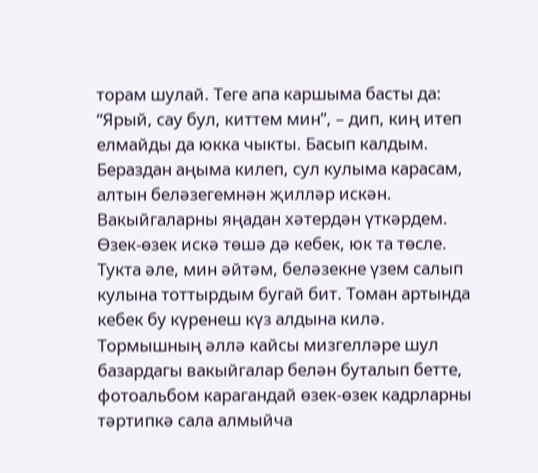торам шулай. Теге апа каршыма басты да: “Ярый, сау бул, киттем мин”, – дип, киң итеп елмайды да юкка чыкты. Басып калдым. Бераздан аңыма килеп, сул кулыма карасам, алтын беләзегемнән җилләр искән. Вакыйгаларны яңадан хәтердән үткәрдем. Өзек-өзек искә төшә дә кебек, юк та төсле. Тукта әле, мин әйтәм, беләзекне үзем салып кулына тоттырдым бугай бит. Томан артында кебек бу күренеш күз алдына килә. Тормышның әллә кайсы мизгелләре шул базардагы вакыйгалар белән буталып бетте, фотоальбом карагандай өзек-өзек кадрларны тәртипкә сала алмыйча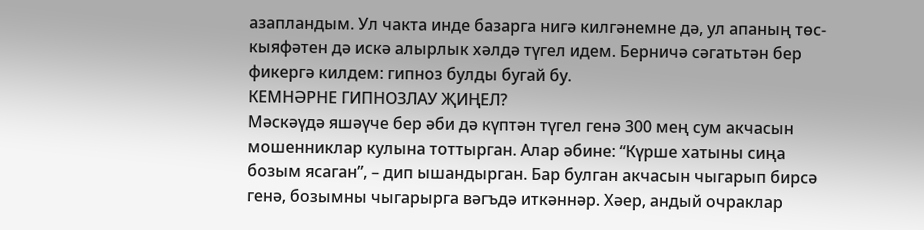азапландым. Ул чакта инде базарга нигә килгәнемне дә, ул апаның төс-кыяфәтен дә искә алырлык хәлдә түгел идем. Берничә сәгатьтән бер фикергә килдем: гипноз булды бугай бу.
КЕМНӘРНЕ ГИПНОЗЛАУ ҖИҢЕЛ?
Мәскәүдә яшәүче бер әби дә күптән түгел генә 300 мең сум акчасын мошенниклар кулына тоттырган. Алар әбине: “Күрше хатыны сиңа бозым ясаган”, – дип ышандырган. Бар булган акчасын чыгарып бирсә генә, бозымны чыгарырга вәгъдә иткәннәр. Хәер, андый очраклар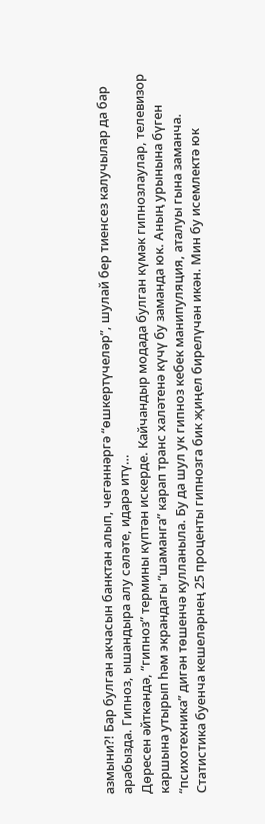азмыни?! Бар булган акчасын банктан алып, чегәннәргә “өшкертүчеләр”, шулай бер тиенсез калучылар да бар арабызда. Гипноз, ышандыра алу сәләте, идарә итү…
Дөресен әйткәндә, “гипноз” термины күптән искерде. Кайчандыр модада булган күмәк гипнозлаулар, телевизор каршына утырып һәм экрандагы “шаманга” карап транс халәтенә күчү бу заманда юк. Аның урынына бүген “психотехника” дигән төшенчә кулланыла. Бу да шул ук гипноз кебек манипуляция, аталуы гына заманча.
Статистика буенча кешеләрнең 25 проценты гипнозга бик җиңел бирелүчән икән. Мин бу исемлектә юк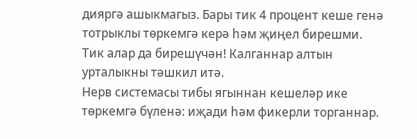дияргә ашыкмагыз. Бары тик 4 процент кеше генә тотрыклы төркемгә керә һәм җиңел бирешми. Тик алар да бирешүчән! Калганнар алтын урталыкны тәшкил итә.
Нерв системасы тибы ягыннан кешеләр ике төркемгә бүленә: иҗади һәм фикерли торганнар.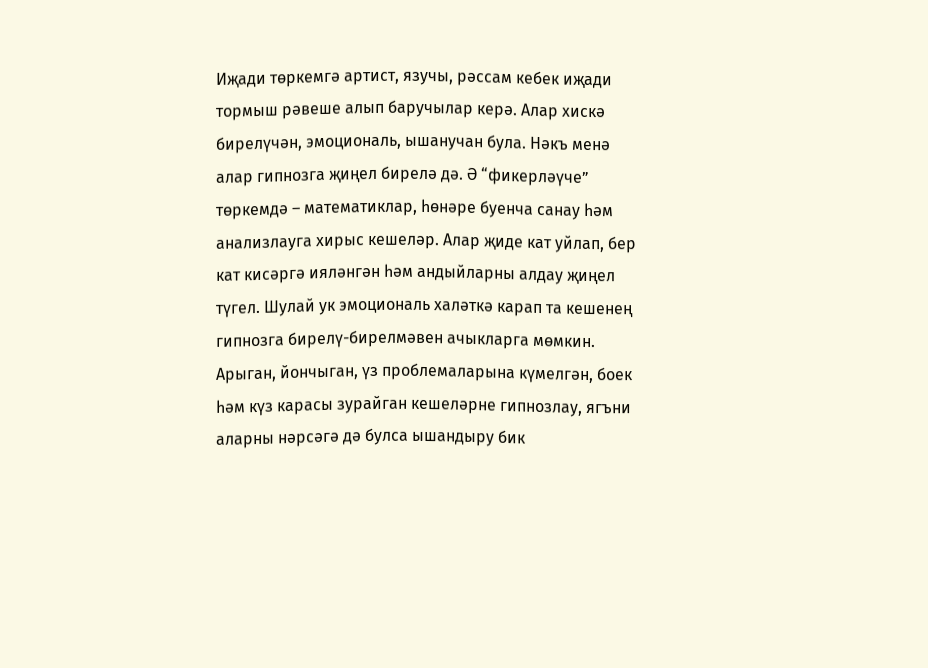Иҗади төркемгә артист, язучы, рәссам кебек иҗади тормыш рәвеше алып баручылар керә. Алар хискә бирелүчән, эмоциональ, ышанучан була. Нәкъ менә алар гипнозга җиңел бирелә дә. Ә “фикерләүче” төркемдә – математиклар, һөнәре буенча санау һәм анализлауга хирыс кешеләр. Алар җиде кат уйлап, бер кат кисәргә ияләнгән һәм андыйларны алдау җиңел түгел. Шулай ук эмоциональ халәткә карап та кешенең гипнозга бирелү-бирелмәвен ачыкларга мөмкин. Арыган, йончыган, үз проблемаларына күмелгән, боек һәм күз карасы зурайган кешеләрне гипнозлау, ягъни аларны нәрсәгә дә булса ышандыру бик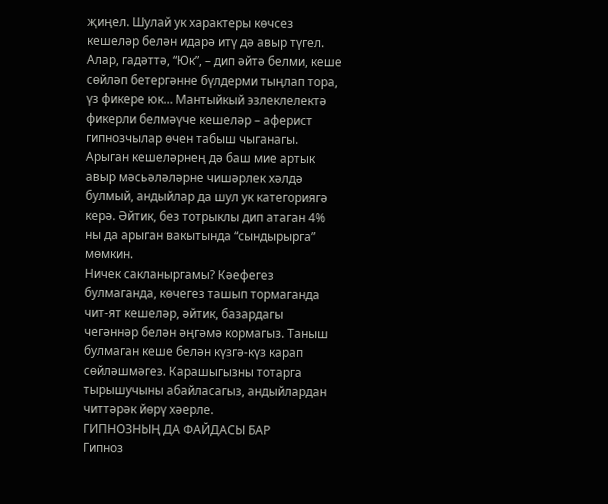җиңел. Шулай ук характеры көчсез кешеләр белән идарә итү дә авыр түгел. Алар, гадәттә, “Юк”, – дип әйтә белми, кеше сөйләп бетергәнне бүлдерми тыңлап тора, үз фикере юк… Мантыйкый эзлеклелектә фикерли белмәүче кешеләр – аферист гипнозчылар өчен табыш чыганагы. Арыган кешеләрнең дә баш мие артык авыр мәсьәләләрне чишәрлек хәлдә булмый, андыйлар да шул ук категориягә керә. Әйтик, без тотрыклы дип атаган 4% ны да арыган вакытында “сындырырга” мөмкин.
Ничек сакланыргамы? Кәефегез булмаганда, көчегез ташып тормаганда чит-ят кешеләр, әйтик, базардагы чегәннәр белән әңгәмә кормагыз. Таныш булмаган кеше белән күзгә-күз карап сөйләшмәгез. Карашыгызны тотарга тырышучыны абайласагыз, андыйлардан читтәрәк йөрү хәерле.
ГИПНОЗНЫҢ ДА ФАЙДАСЫ БАР
Гипноз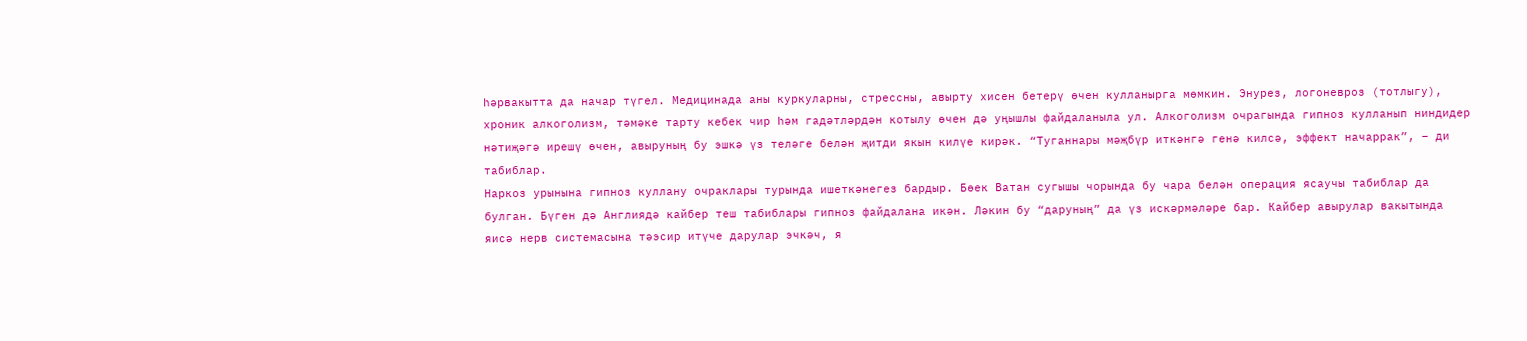һәрвакытта да начар түгел. Медицинада аны куркуларны, стрессны, авырту хисен бетерү өчен кулланырга мөмкин. Энурез, логоневроз (тотлыгу), хроник алкоголизм, тәмәке тарту кебек чир һәм гадәтләрдән котылу өчен дә уңышлы файдаланыла ул. Алкоголизм очрагында гипноз кулланып ниндидер нәтиҗәгә ирешү өчен, авыруның бу эшкә үз теләге белән җитди якын килүе кирәк. “Туганнары мәҗбүр иткәнгә генә килсә, эффект начаррак”, – ди табиблар.
Наркоз урынына гипноз куллану очраклары турында ишеткәнегез бардыр. Бөек Ватан сугышы чорында бу чара белән операция ясаучы табиблар да булган. Бүген дә Англиядә кайбер теш табиблары гипноз файдалана икән. Ләкин бу “даруның” да үз искәрмәләре бар. Кайбер авырулар вакытында яисә нерв системасына тәэсир итүче дарулар эчкәч, я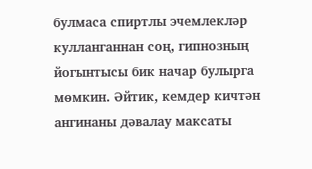булмаса спиртлы эчемлекләр кулланганнан соң, гипнозның йогынтысы бик начар булырга мөмкин. Әйтик, кемдер кичтән ангинаны дәвалау максаты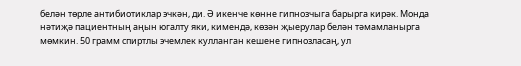белән төрле антибиотиклар эчкән, ди. Ә икенче көнне гипнозчыга барырга кирәк. Монда нәтиҗә пациентның аңын югалту яки, кимендә, көзән җыерулар белән тәмамланырга мөмкин. 50 грамм спиртлы эчемлек кулланган кешене гипнозласаң, ул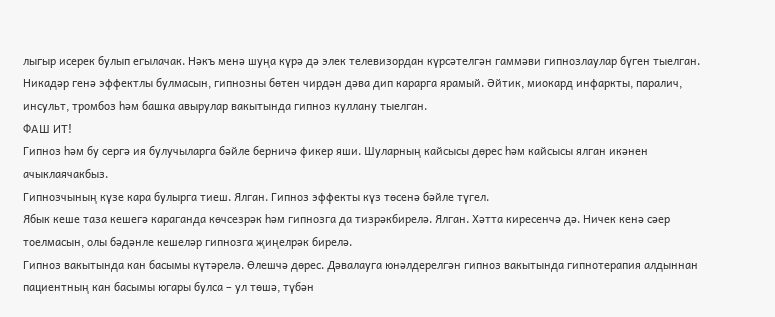лыгыр исерек булып егылачак. Нәкъ менә шуңа күрә дә элек телевизордан күрсәтелгән гаммәви гипнозлаулар бүген тыелган.
Никадәр генә эффектлы булмасын, гипнозны бөтен чирдән дәва дип карарга ярамый. Әйтик, миокард инфаркты, паралич, инсульт, тромбоз һәм башка авырулар вакытында гипноз куллану тыелган.
ФАШ ИТ!
Гипноз һәм бу сергә ия булучыларга бәйле берничә фикер яши. Шуларның кайсысы дөрес һәм кайсысы ялган икәнен ачыклаячакбыз.
Гипнозчының күзе кара булырга тиеш. Ялган. Гипноз эффекты күз төсенә бәйле түгел.
Ябык кеше таза кешегә караганда көчсезрәк һәм гипнозга да тизрәкбирелә. Ялган. Хәтта киресенчә дә. Ничек кенә сәер тоелмасын, олы бәдәнле кешеләр гипнозга җиңелрәк бирелә.
Гипноз вакытында кан басымы күтәрелә. Өлешчә дөрес. Дәвалауга юнәлдерелгән гипноз вакытында гипнотерапия алдыннан пациентның кан басымы югары булса – ул төшә, түбән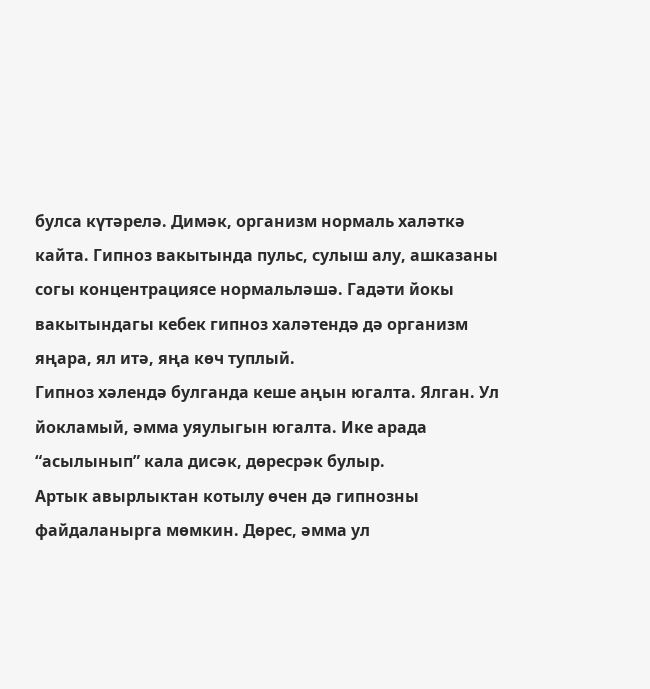булса күтәрелә. Димәк, организм нормаль халәткә кайта. Гипноз вакытында пульс, сулыш алу, ашказаны согы концентрациясе нормальләшә. Гадәти йокы вакытындагы кебек гипноз халәтендә дә организм яңара, ял итә, яңа көч туплый.
Гипноз хәлендә булганда кеше аңын югалта. Ялган. Ул йокламый, әмма уяулыгын югалта. Ике арада “асылынып” кала дисәк, дөресрәк булыр.
Артык авырлыктан котылу өчен дә гипнозны файдаланырга мөмкин. Дөрес, әмма ул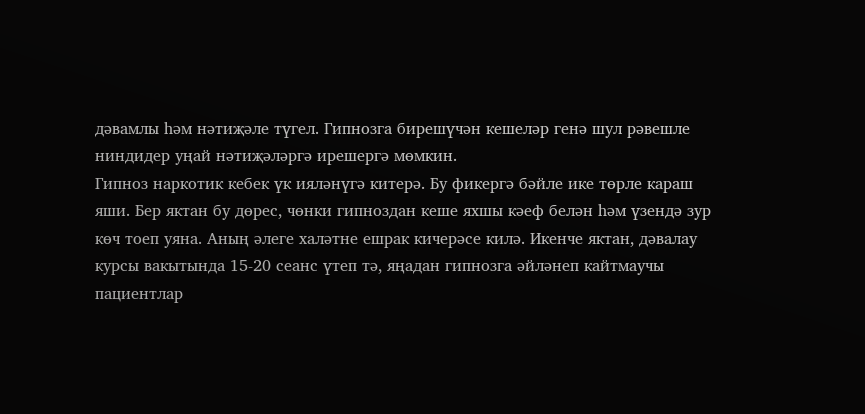дәвамлы һәм нәтиҗәле түгел. Гипнозга бирешүчән кешеләр генә шул рәвешле ниндидер уңай нәтиҗәләргә ирешергә мөмкин.
Гипноз наркотик кебек үк ияләнүгә китерә. Бу фикергә бәйле ике төрле караш яши. Бер яктан бу дөрес, чөнки гипноздан кеше яхшы кәеф белән һәм үзендә зур көч тоеп уяна. Аның әлеге халәтне ешрак кичерәсе килә. Икенче яктан, дәвалау курсы вакытында 15-20 сеанс үтеп тә, яңадан гипнозга әйләнеп кайтмаучы пациентлар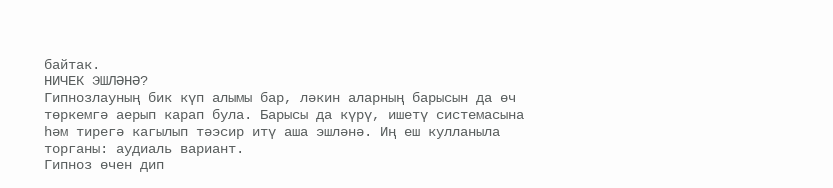байтак.
НИЧЕК ЭШЛӘНӘ?
Гипнозлауның бик күп алымы бар, ләкин аларның барысын да өч төркемгә аерып карап була. Барысы да күрү, ишетү системасына һәм тирегә кагылып тәэсир итү аша эшләнә. Иң еш кулланыла торганы: аудиаль вариант.
Гипноз өчен дип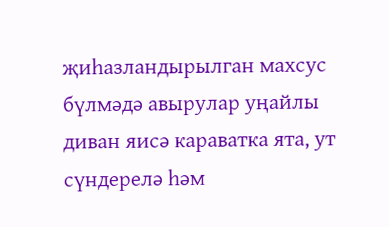җиһазландырылган махсус бүлмәдә авырулар уңайлы диван яисә караватка ята, ут сүндерелә һәм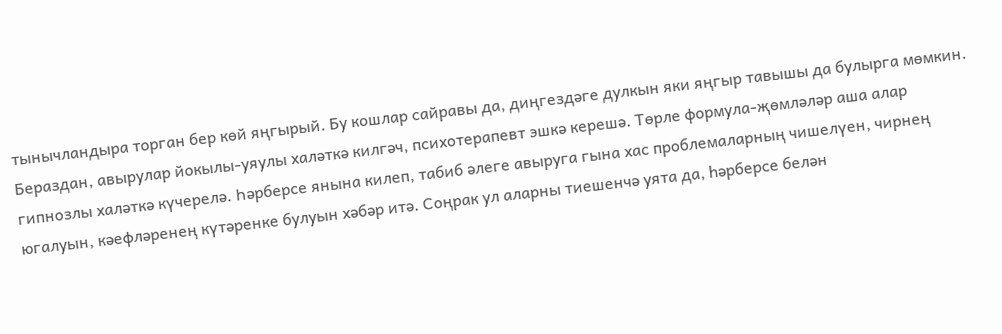тынычландыра торган бер көй яңгырый. Бу кошлар сайравы да, диңгездәге дулкын яки яңгыр тавышы да булырга мөмкин. Бераздан, авырулар йокылы-уяулы халәткә килгәч, психотерапевт эшкә керешә. Төрле формула-җөмләләр аша алар гипнозлы халәткә күчерелә. Һәрберсе янына килеп, табиб әлеге авыруга гына хас проблемаларның чишелүен, чирнең югалуын, кәефләренең күтәренке булуын хәбәр итә. Соңрак ул аларны тиешенчә уята да, һәрберсе белән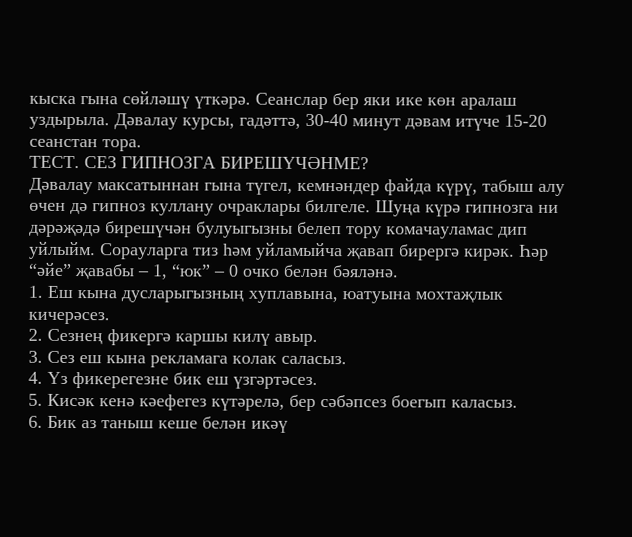кыска гына сөйләшү үткәрә. Сеанслар бер яки ике көн аралаш уздырыла. Дәвалау курсы, гадәттә, 30-40 минут дәвам итүче 15-20 сеанстан тора.
ТЕСТ. СЕЗ ГИПНОЗГА БИРЕШҮЧӘНМЕ?
Дәвалау максатыннан гына түгел, кемнәндер файда күрү, табыш алу өчен дә гипноз куллану очраклары билгеле. Шуңа күрә гипнозга ни дәрәҗәдә бирешүчән булуыгызны белеп тору комачауламас дип уйлыйм. Сорауларга тиз һәм уйламыйча җавап бирергә кирәк. Һәр “әйе” җавабы – 1, “юк” – 0 очко белән бәяләнә.
1. Еш кына дусларыгызның хуплавына, юатуына мохтаҗлык кичерәсез.
2. Сезнең фикергә каршы килү авыр.
3. Сез еш кына рекламага колак саласыз.
4. Үз фикерегезне бик еш үзгәртәсез.
5. Кисәк кенә кәефегез күтәрелә, бер сәбәпсез боегып каласыз.
6. Бик аз таныш кеше белән икәү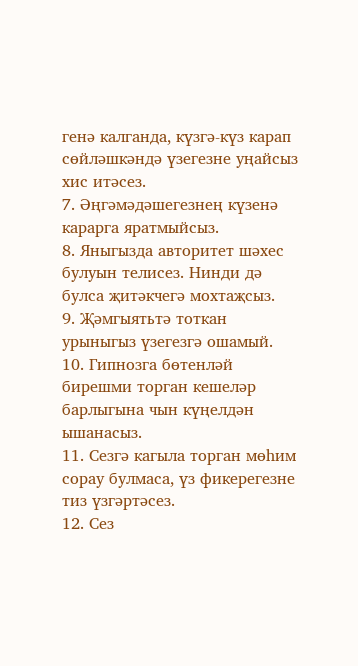генә калганда, күзгә-күз карап сөйләшкәндә үзегезне уңайсыз хис итәсез.
7. Әңгәмәдәшегезнең күзенә карарга яратмыйсыз.
8. Яныгызда авторитет шәхес булуын телисез. Нинди дә булса җитәкчегә мохтаҗсыз.
9. Җәмгыятьтә тоткан урыныгыз үзегезгә ошамый.
10. Гипнозга бөтенләй бирешми торган кешеләр барлыгына чын күңелдән ышанасыз.
11. Сезгә кагыла торган мөһим сорау булмаса, үз фикерегезне тиз үзгәртәсез.
12. Сез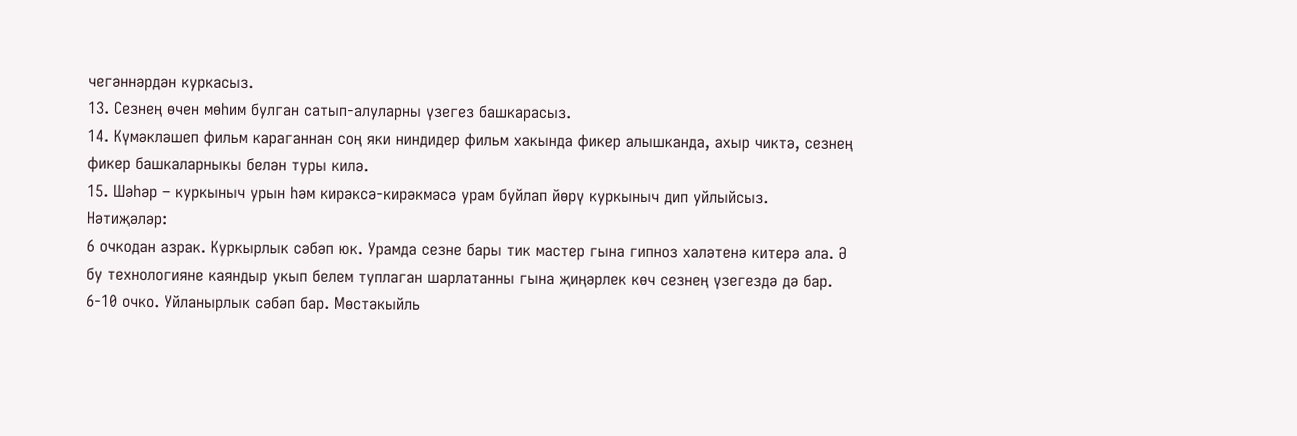чегәннәрдән куркасыз.
13. Сезнең өчен мөһим булган сатып-алуларны үзегез башкарасыз.
14. Күмәкләшеп фильм караганнан соң яки ниндидер фильм хакында фикер алышканда, ахыр чиктә, сезнең фикер башкаларныкы белән туры килә.
15. Шәһәр – куркыныч урын һәм кирәксә-кирәкмәсә урам буйлап йөрү куркыныч дип уйлыйсыз.
Нәтиҗәләр:
6 очкодан азрак. Куркырлык сәбәп юк. Урамда сезне бары тик мастер гына гипноз халәтенә китерә ала. Ә бу технологияне каяндыр укып белем туплаган шарлатанны гына җиңәрлек көч сезнең үзегездә дә бар.
6-10 очко. Уйланырлык сәбәп бар. Мөстәкыйль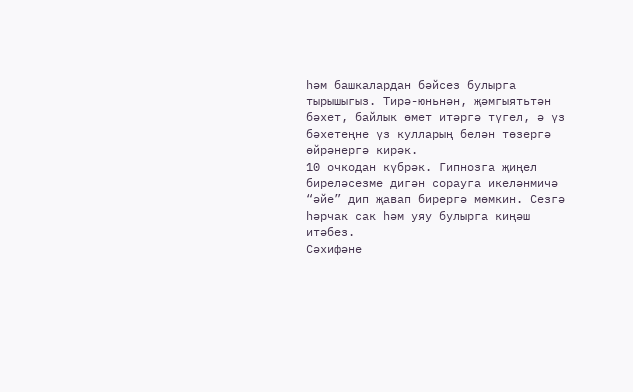һәм башкалардан бәйсез булырга тырышыгыз. Тирә-юньнән, җәмгыятьтән бәхет, байлык өмет итәргә түгел, ә үз бәхетеңне үз кулларың белән төзергә өйрәнергә кирәк.
10 очкодан күбрәк. Гипнозга җиңел биреләсезме дигән сорауга икеләнмичә “әйе” дип җавап бирергә мөмкин. Сезгә һәрчак сак һәм уяу булырга киңәш итәбез.
Сәхифәне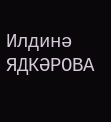Илдинә ЯДКӘРОВА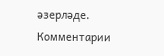әзерләде.
Комментарии